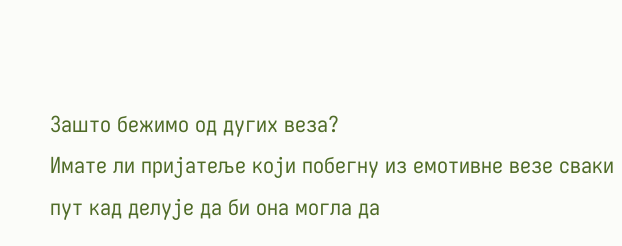Зашто бежимо од дугих веза?
Имате ли пријатеље који побегну из емотивне везе сваки пут кад делује да би она могла да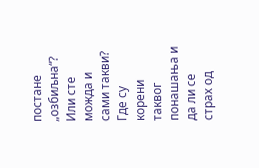постане „озбиљна“? Или сте можда и сами такви? Где су корени таквог понашања и да ли се страх од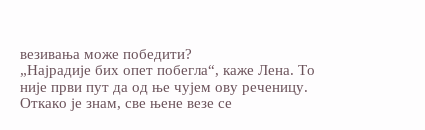везивања може победити?
„Најрадије бих опет побегла“, каже Лена. То није први пут да од ње чујем ову реченицу. Откако је знам, све њене везе се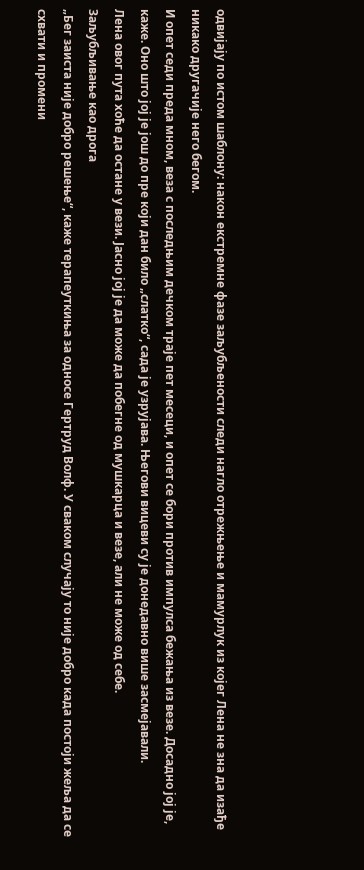одвијају по истом шаблону: након екстремне фазе заљубљености следи нагло отрежњење и мамурлук из којег Лена не зна да изађе никако другачије него бегом.
И опет седи преда мном, веза с последњим дечком траје пет месеци, и опет се бори против импулса бежања из везе. Досадно јој је, каже. Оно што јој је још до пре који дан било „слатко“, сада је узрујава. Његови вицеви су је донедавно више засмејавали.
Лена овог пута хоће да остане у вези. Јасно јој је да може да побегне од мушкарца и везе, али не може од себе.
Заљубљивање као дрога
„Бег заиста није добро решење“, каже терапеуткиња за односе Гертруд Волф. У сваком случају то није добро када постоји жеља да се схвати и промени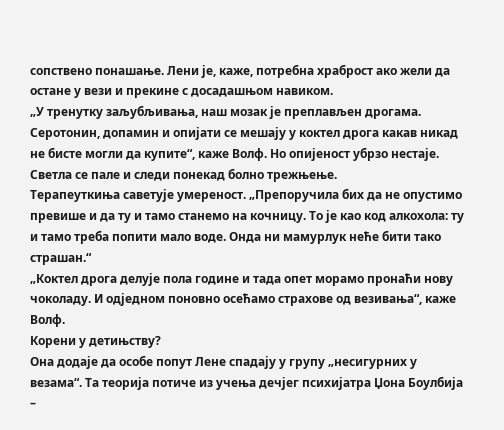сопствено понашање. Лени је, каже, потребна храброст ако жели да остане у вези и прекине с досадашњом навиком.
„У тренутку заљубљивања, наш мозак је преплављен дрогама. Серотонин, допамин и опијати се мешају у коктел дрога какав никад не бисте могли да купите“, каже Волф. Но опијеност убрзо нестаје. Светла се пале и следи понекад болно трежњење.
Терапеуткиња саветује умереност. „Препоручила бих да не опустимо превише и да ту и тамо станемо на кочницу. То је као код алкохола: ту и тамо треба попити мало воде. Онда ни мамурлук неће бити тако страшан.“
„Коктел дрога делује пола године и тада опет морамо пронаћи нову чоколаду. И одједном поновно осећамо страхове од везивања“, каже Волф.
Корени у детињству?
Она додаје да особе попут Лене спадају у групу „несигурних у везама“. Та теорија потиче из учења дечјег психијатра Џона Боулбија –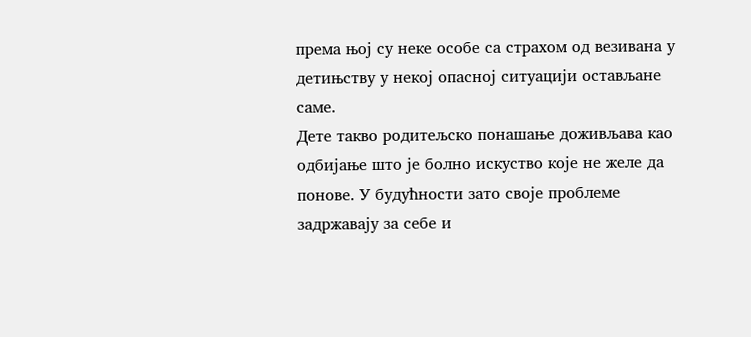према њој су неке особе са страхом од везивана у детињству у некој опасној ситуацији остављане саме.
Дете такво родитељско понашање доживљава као одбијање што је болно искуство које не желе да понове. У будућности зато своје проблеме задржавају за себе и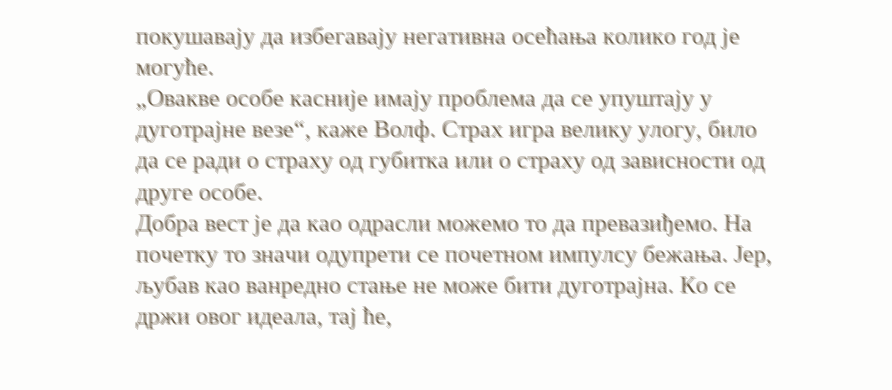покушавају да избегавају негативна осећања колико год је могуће.
„Овакве особе касније имају проблема да се упуштају у дуготрајне везе“, каже Волф. Страх игра велику улогу, било да се ради о страху од губитка или о страху од зависности од друге особе.
Добра вест је да као одрасли можемо то да превазиђемо. На почетку то значи одупрети се почетном импулсу бежања. Јер, љубав као ванредно стање не може бити дуготрајна. Ко се држи овог идеала, тај ће,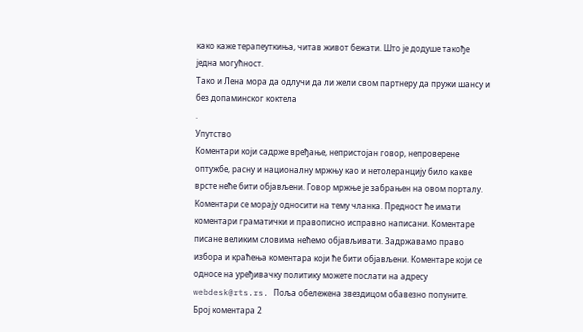како каже терапеуткиња, читав живот бежати. Што је додуше такође једна могућност.
Тако и Лена мора да одлучи да ли жели свом партнеру да пружи шансу и без допаминског коктела
.
Упутство
Коментари који садрже вређање, непристојан говор, непроверене оптужбе, расну и националну мржњу као и нетолеранцију било какве врсте неће бити објављени. Говор мржње је забрањен на овом порталу. Коментари се морају односити на тему чланка. Предност ће имати коментари граматички и правописно исправно написани. Коментаре писане великим словима нећемо објављивати. Задржавамо право избора и краћења коментара који ће бити објављени. Коментаре који се односе на уређивачку политику можете послати на адресу webdesk@rts.rs. Поља обележена звездицом обавезно попуните.
Број коментара 2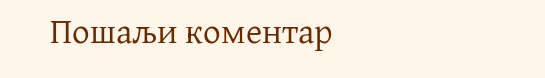Пошаљи коментар